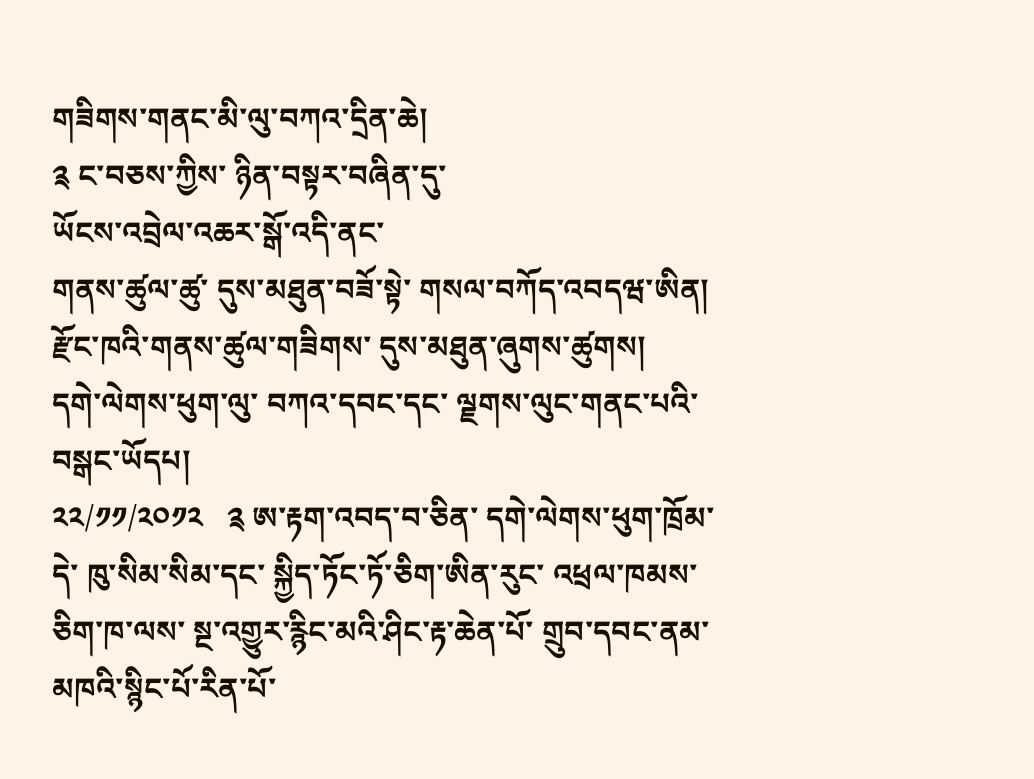གཟིགས་གནང་མི་ལུ་བཀའ་དྲིན་ཆེ།
༉ ང་བཅས་ཀྱིས་ ཉིན་བསྟར་བཞིན་དུ་
ཡོངས་འབྲེལ་འཆར་སྒོ་འདི་ནང་
གནས་ཚུལ་ཚུ་ དུས་མཐུན་བཟོ་སྟེ་ གསལ་བཀོད་འབདཝ་ཨིན།
རྫོང་ཁའི་གནས་ཚུལ་གཟིགས་ དུས་མཐུན་ཞུགས་ཚུགས།
དགེ་ལེགས་ཕུག་ལུ་ བཀའ་དབང་དང་ ལྗགས་ལུང་གནང་པའི་བསྒང་ཡོདཔ།
༢༢/༡༡/༢༠༡༢   ༉ ཨ་རྟག་འབད་བ་ཅིན་ དགེ་ལེགས་ཕུག་ཁྲོམ་དེ་ ཁུ་སིམ་སིམ་དང་ སྐྱིད་ཏོང་ཏོ་ཅིག་ཨིན་རུང་ འཕྲལ་ཁམས་ཅིག་ཁ་ལས་ སྔ་འགྱུར་རྙིང་མའི་ཤིང་རྟ་ཆེན་པོ་ གྲུབ་དབང་ནམ་མཁའི་སྙིང་པོ་རིན་པོ་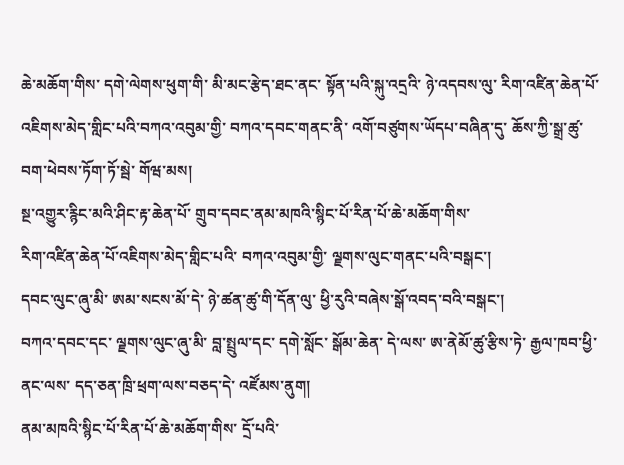ཆེ་མཆོག་གིས་ དགེ་ལེགས་ཕུག་གི་ མི་མང་རྩེད་ཐང་ནང་ སྟོན་པའི་སྐུ་འདྲའི་ ཉེ་འདབས་ལུ་ རིག་འཛིན་ཆེན་པོ་འཇིགས་མེད་གླིང་པའི་བཀའ་འབུམ་གྱི་ བཀའ་དབང་གནང་ནི་ འགོ་བཙུགས་ཡོདཔ་བཞིན་དུ་ ཆོས་ཀྱི་སྒྲ་ཚུ་ བག་ཕེབས་ཏོག་ཏོ་སྦེ་ གོཝ་མས།
སྔ་འགྱུར་རྙིང་མའི་ཤིང་རྟ་ཆེན་པོ་ གྲུབ་དབང་ནམ་མཁའི་སྙིང་པོ་རིན་པོ་ཆེ་མཆོག་གིས་
རིག་འཛིན་ཆེན་པོ་འཇིགས་མེད་གླིང་པའི་ བཀའ་འབུམ་གྱི་ ལྗགས་ལུང་གནང་པའི་བསྒང་།
དབང་ལུང་ཞུ་མི་ ཨམ་སངས་མོ་དེ་ ཉེ་ཚན་ཚུ་གི་དོན་ལུ་ ཕྱི་རུའི་བཞེས་སྒོ་འབད་བའི་བསྒང་།
བཀའ་དབང་དང་ ལྗགས་ལུང་ཞུ་མི་ བླ་སྤྲུལ་དང་ དགེ་སློང་ སྒོམ་ཆེན་ དེ་ལས་ ཨ་ནེམོ་ཚུ་རྩིས་ཏེ་ རྒྱལ་ཁབ་ཕྱི་ནང་ལས་ དད་ཅན་ཁྲི་ཕྲག་ལས་བཅད་དེ་ འཛོམས་ནུག།
ནམ་མཁའི་སྙིང་པོ་རིན་པོ་ཆེ་མཆོག་གིས་ དྲོ་པའི་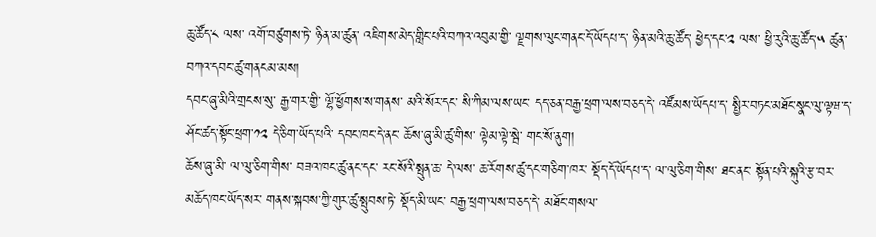ཆུ་ཚོད་༨ ལས་ འགོ་བཙུགས་ཏེ་ ཉིན་མ་ཚུན་ འཇིགས་མེད་གླིང་པའི་བཀའ་འབུམ་གྱི་ ལྗགས་ལུང་གནང་དོ་ཡོདཔ་ད་ ཉིན་མའི་ཆུ་ཚོད་ ཕྱེད་དང་༢ ལས་ ཕྱི་རུའི་ཆུ་ཚོད་༥ ཚུན་ བཀའ་དབང་ཚུ་གནངམ་མས།
དབང་ཞུ་མིའི་གྲངས་སུ་ རྒྱ་གར་གྱི་ ལྷོ་ཕྱོགས་ས་གནས་ མའི་སོར་དང་ སི་ཀིམ་ལས་ཡང་ དད་ཅན་བརྒྱ་ཕྲག་ལས་བཅད་དེ་ འཛོམས་ཡོདཔ་ད་ སྤྱིར་བཏང་མཐོང་སྣང་ལུ་ལྟཝ་ད་ ཤོང་ཚད་སྟོང་ཕྲག་༡༢ དེ་ཅིག་ཡོད་པའི་ དབང་ཁང་དེ་ནང་ ཆོས་ཞུ་མི་ཚུ་གིས་ ལྟེམ་ལྟེ་སྦེ་ གང་སོ་ནུག།
ཆོས་ཞུ་མི་ ལ་ལུ་ཅིག་གིས་ བཟའ་ཁང་ཚུ་ནང་དང་ རང་སོའི་སྤུན་ཆ་ དེ་ལས་ ཆ་རོགས་ཚུ་དང་གཅིག་ཁར་ སྡོད་དོ་ཡོདཔ་ད་ ལ་ལུ་ཅིག་གིས་ ཐང་ནང་ སྟོན་པའི་སྐུའི་རྩ་བར་ མཆོད་ཁང་ཡོད་སར་ གནས་སྐབས་ཀྱི་གུར་ཚུ་སྤུབས་ཏེ་ སྡོད་མི་ཡང་ བརྒྱ་ཕྲག་ལས་བཅད་དེ་ མཐོང་གསལ་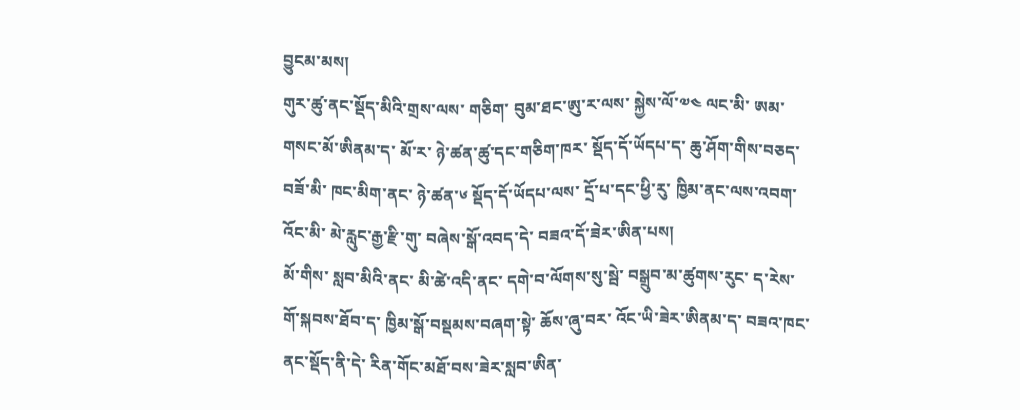བྱུངམ་མས།
གུར་ཚུ་ནང་སྡོད་མིའི་གྲས་ལས་ གཅིག་ བུམ་ཐང་ཨུ་ར་ལས་ སྐྱེས་ལོ་༧༤ ལང་མི་ ཨམ་གསང་མོ་ཨིནམ་ད་ མོ་ར་ ཉེ་ཚན་ཚུ་དང་གཅིག་ཁར་ སྡོད་དོ་ཡོདཔ་ད་ ཆུ་ཤོག་གིས་བཅད་བཟོ་མི་ ཁང་མིག་ནང་ ཉེ་ཚན་༦ སྡོད་དོ་ཡོདཔ་ལས་ དྲོ་པ་དང་ཕྱི་རུ་ ཁྱིམ་ནང་ལས་འབག་འོང་མི་ མེ་རླུང་རྒྱ་རྫི་གུ་ བཞེས་སྒོ་འབད་དེ་ བཟའ་དོ་ཟེར་ཨིན་པས།
མོ་གིས་ སླབ་མིའི་ནང་ མི་ཚེ་འདི་ནང་ དགེ་བ་ལོགས་སུ་སྦེ་ བསྒྲུབ་མ་ཚུགས་རུང་ ད་རེས་ གོ་སྐབས་ཐོབ་ད་ ཁྱིམ་སྒོ་བསྡམས་བཞག་སྟེ་ ཆོས་ཞུ་བར་ འོང་ཡི་ཟེར་ཨིནམ་ད་ བཟའ་ཁང་ནང་སྡོད་ནི་དེ་ རིན་གོང་མཐོ་བས་ཟེར་སླབ་ཨིན་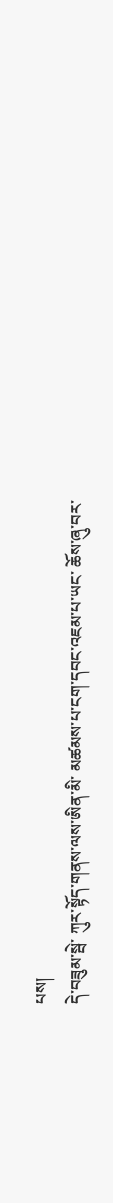པས།
དེ་བཟུམ་སྦེ་ ཀུར་སྟོད་གནས་ལས་ཨིན་མི་ མཚམས་པ་ངག་དབང་འཇམ་པ་ཡང་ ཆོས་ཞུ་བར་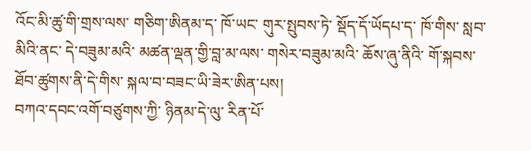འོང་མི་ཚུ་གི་གྲས་ལས་ གཅིག་ཨིནམ་ད་ ཁོ་ཡང་ གུར་སྤུབས་ཏེ་ སྡོད་དོ་ཡོདཔ་ད་ ཁོ་གིས་ སླབ་མིའི་ནང་ དེ་བཟུམ་མའི་ མཚན་ལྡན་གྱི་བླ་མ་ལས་ གསེར་བཟུམ་མའི་ ཆོས་ཞུ་ནིའི་ གོ་སྐབས་ཐོབ་ཚུགས་ནི་དེ་གིས་ སྐལ་བ་བཟང་ཡི་ཟེར་ཨིན་པས།
བཀའ་དབང་འགོ་བཙུགས་ཀྱི་ ཉིནམ་དེ་ལུ་ རིན་པོ་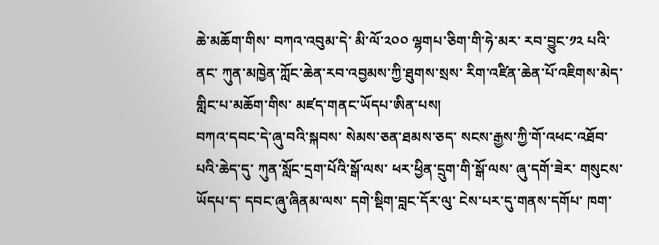ཆེ་མཆོག་གིས་ བཀའ་འབུམ་དེ་ མི་ལོ་༢༠༠ ལྷགཔ་ཅིག་གི་ཧེ་མར་ རབ་བྱུང་༡༢ པའི་ནང་ ཀུན་མཁྱེན་ཀློང་ཆེན་རབ་འབྱམས་ཀྱི་ཐུགས་སྲས་ རིག་འཛིན་ཆེན་པོ་འཇིགས་མེད་གླིང་པ་མཆོག་གིས་ མཛད་གནང་ཡོདཔ་ཨིན་པས།
བཀའ་དབང་དེ་ཞུ་བའི་སྐབས་ སེམས་ཅན་ཐམས་ཅད་ སངས་རྒྱས་ཀྱི་གོ་འཕང་འཐོབ་པའི་ཆེད་དུ་ ཀུན་སློང་དྲག་པོའི་སྒོ་ལས་ ཕར་ཕྱིན་དྲུག་གི་སྒོ་ལས་ ཞུ་དགོ་ཟེར་ གསུངས་ཡོདཔ་ད་ དབང་ཞུ་ཞིནམ་ལས་ དགེ་སྡིག་བླང་དོར་ལུ་ ངེས་པར་དུ་གནས་དགོཔ་ ཁག་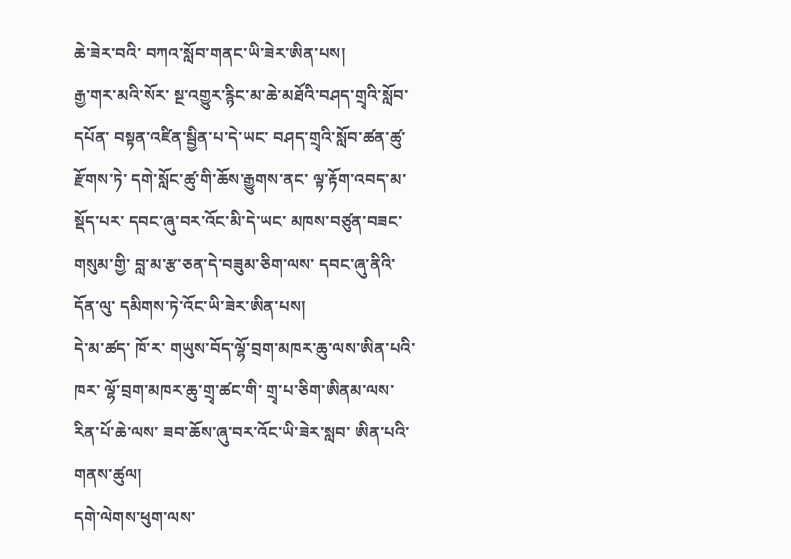ཆེ་ཟེར་བའི་ བཀའ་སློབ་གནང་ཡི་ཟེར་ཨིན་པས།
རྒྱ་གར་མའི་སོར་ སྔ་འགྱུར་རྙིང་མ་ཆེ་མཐོའི་བཤད་གྲྭའི་སློབ་དཔོན་ བསྟན་འཛིན་སྦྱིན་པ་དེ་ཡང་ བཤད་གྲྭའི་སློབ་ཚན་ཚུ་རྫོགས་ཏེ་ དགེ་སློང་ཚུ་གི་ཆོས་རྒྱུགས་ནང་ ལྟ་རྟོག་འབད་མ་སྡོད་པར་ དབང་ཞུ་བར་འོང་མི་དེ་ཡང་ མཁས་བཙུན་བཟང་གསུམ་གྱི་ བླ་མ་རྩ་ཅན་དེ་བཟུམ་ཅིག་ལས་ དབང་ཞུ་ནིའི་དོན་ལུ་ དམིགས་ཏེ་འོང་ཡི་ཟེར་ཨིན་པས།
དེ་མ་ཚད་ ཁོ་ར་ གཡུས་བོད་ལྷོ་བྲག་མཁར་ཆུ་ལས་ཨིན་པའི་ཁར་ ལྷོ་བྲག་མཁར་ཆུ་གྲྭ་ཚང་གི་ གྲྭ་པ་ཅིག་ཨིནམ་ལས་ རིན་པོ་ཆེ་ལས་ ཟབ་ཆོས་ཞུ་བར་འོང་ཡི་ཟེར་སླབ་ ཨིན་པའི་གནས་ཚུལ།
དགེ་ལེགས་ཕུག་ལས་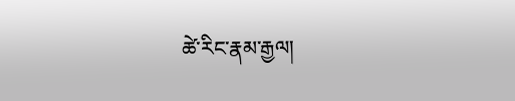ཚེ་རིང་རྣམ་རྒྱལ།